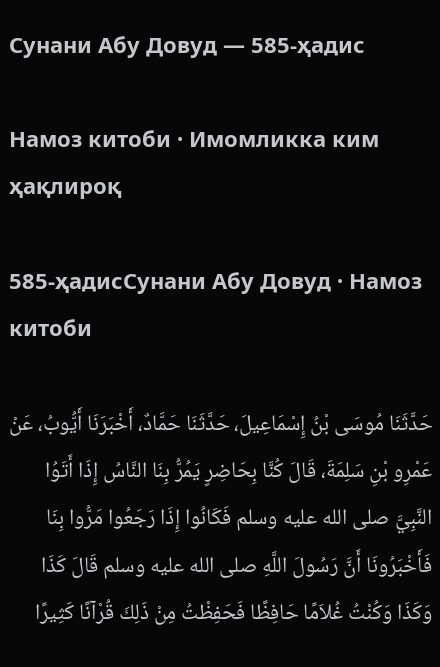Сунани Абу Довуд — 585-ҳадис

Намоз китоби · Имомликка ким ҳақлироқ

585-ҳадисСунани Абу Довуд · Намоз китоби

حَدَّثَنَا مُوسَى بْنُ إِسْمَاعِيلَ، حَدَّثَنَا حَمَّادٌ، أَخْبَرَنَا أَيُّوبُ، عَنْ عَمْرِو بْنِ سَلِمَةَ، قَالَ كُنَّا بِحَاضِرٍ يَمُرُّ بِنَا النَّاسُ إِذَا أَتَوُا النَّبِيَّ صلى الله عليه وسلم فَكَانُوا إِذَا رَجَعُوا مَرُّوا بِنَا فَأَخْبَرُونَا أَنَّ رَسُولَ اللَّهِ صلى الله عليه وسلم قَالَ كَذَا وَكَذَا وَكُنْتُ غُلاَمًا حَافِظًا فَحَفِظْتُ مِنْ ذَلِكَ قُرْآنًا كَثِيرًا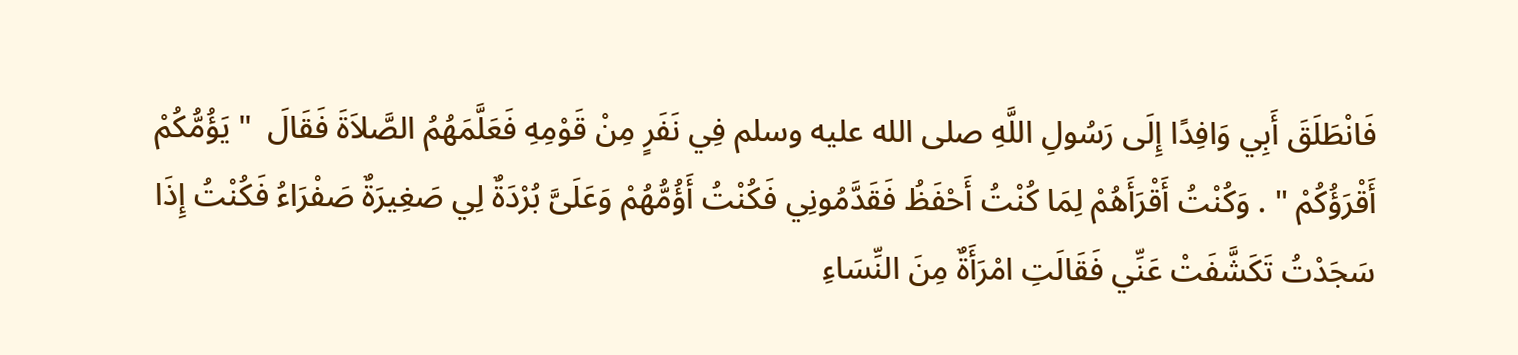فَانْطَلَقَ أَبِي وَافِدًا إِلَى رَسُولِ اللَّهِ صلى الله عليه وسلم فِي نَفَرٍ مِنْ قَوْمِهِ فَعَلَّمَهُمُ الصَّلاَةَ فَقَالَ  " يَؤُمُّكُمْ أَقْرَؤُكُمْ " . وَكُنْتُ أَقْرَأَهُمْ لِمَا كُنْتُ أَحْفَظُ فَقَدَّمُونِي فَكُنْتُ أَؤُمُّهُمْ وَعَلَىَّ بُرْدَةٌ لِي صَغِيرَةٌ صَفْرَاءُ فَكُنْتُ إِذَا سَجَدْتُ تَكَشَّفَتْ عَنِّي فَقَالَتِ امْرَأَةٌ مِنَ النِّسَاءِ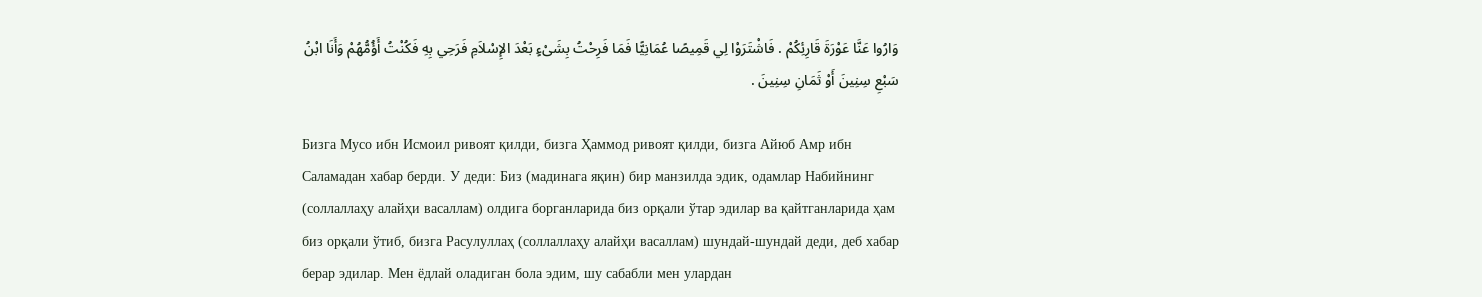وَارُوا عَنَّا عَوْرَةَ قَارِئِكُمْ . فَاشْتَرَوْا لِي قَمِيصًا عُمَانِيًّا فَمَا فَرِحْتُ بِشَىْءٍ بَعْدَ الإِسْلاَمِ فَرَحِي بِهِ فَكُنْتُ أَؤُمُّهُمْ وَأَنَا ابْنُ سَبْعِ سِنِينَ أَوْ ثَمَانِ سِنِينَ .

Бизга Мусо ибн Исмоил ривоят қилди, бизга Ҳаммод ривоят қилди, бизга Айюб Амр ибн Саламадан хабар берди. У деди: Биз (мадинага яқин) бир манзилда эдик, одамлар Набийнинг (соллаллаҳу алайҳи васаллам) олдига борганларида биз орқали ўтар эдилар ва қайтганларида ҳам биз орқали ўтиб, бизга Расулуллаҳ (соллаллаҳу алайҳи васаллам) шундай-шундай деди, деб хабар берар эдилар. Мен ёдлай оладиган бола эдим, шу сабабли мен улардан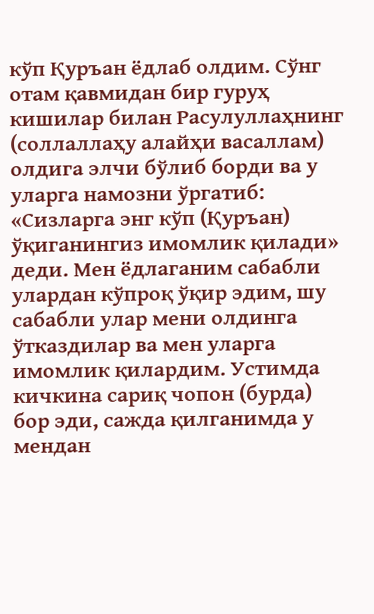кўп Қуръан ёдлаб олдим. Сўнг отам қавмидан бир гуруҳ кишилар билан Расулуллаҳнинг (соллаллаҳу алайҳи васаллам) олдига элчи бўлиб борди ва у уларга намозни ўргатиб: «Сизларга энг кўп (Қуръан) ўқиганингиз имомлик қилади» деди. Мен ёдлаганим сабабли улардан кўпроқ ўқир эдим, шу сабабли улар мени олдинга ўтказдилар ва мен уларга имомлик қилардим. Устимда кичкина сариқ чопон (бурда) бор эди, сажда қилганимда у мендан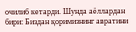очилиб кетарди. Шунда аёллардан бири: Биздан қоримизнинг авратини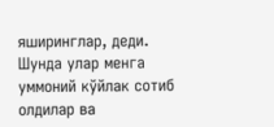яширинглар, деди. Шунда улар менга уммоний кўйлак сотиб олдилар ва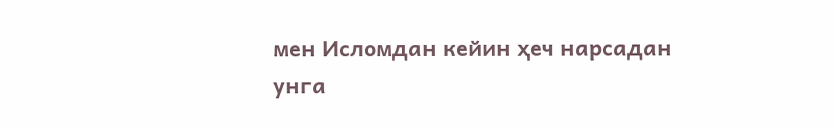мен Исломдан кейин ҳеч нарсадан унга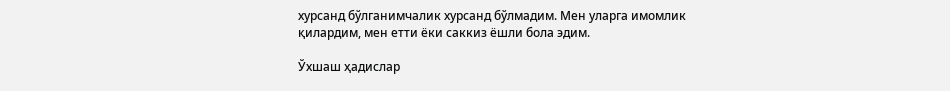хурсанд бўлганимчалик хурсанд бўлмадим. Мен уларга имомлик қилардим, мен етти ёки саккиз ёшли бола эдим.

Ўхшаш ҳадислар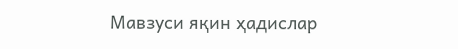Мавзуси яқин ҳадислар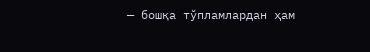— бошқа тўпламлардан ҳам